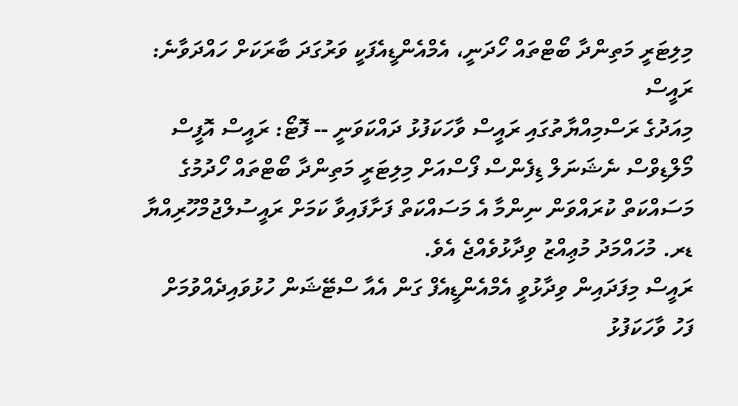މިލިޓަރީ މަތިންދާ ބޯޓްތައް ހޯދަނީ، އެމްއެންޑީއެފަކީ ވަރުގަދަ ބާރަކަށް ހައްދަވާނެ: ރައީސް
މިއަދުގެ ރަސްމިއްޔާތުގައި ރައީސް ވާހަކަފުޅު ދައްކަވަނީ -- ފޮޓޯ: ރައީސް އޮފީސް
މޯލްޑިވްސް ނެޝަނަލް ޑިފެންސް ފޯސްއަށް މިލިޓަރީ މަތިންދާ ބޯޓްތައް ހޯދުމުގެ މަސައްކަތް ކުރައްވަން ނިންމާ އެ މަސައްކަތް ފަށާފައިވާ ކަމަށް ރައީސުލްޖުމްހޫރިއްޔާ ޑރ. މުހައްމަދު މުޢިއްޒު ވިދާޅުވެއްޖެ އެވެ.
ރައީސް މިފަދައިން ވިދާޅުވީ އެމްއެންޑީއެފް ގަން އެއާ ސްޓޭޝަން ހުޅުވައިދެއްވުމަށް ފަހު ވާހަކަފުޅު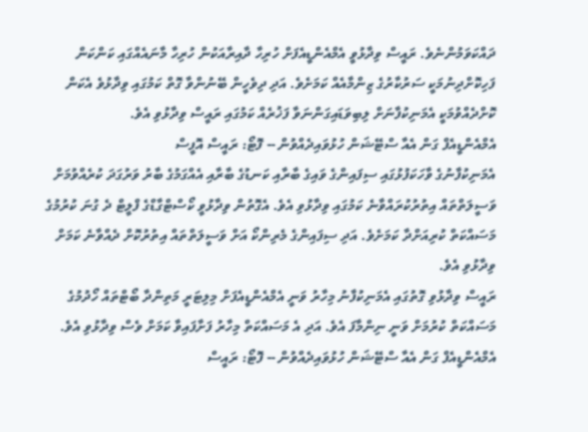ދައްކަވަމުންނެވެ. ރައީސް ވިދާޅުވީ އެމްއެންޑީއެފަށް ހުރިހާ ދާއިރާއަކުން ހުރިހާ މާނައެއްގައި ކަންކަން ފަހިކޮށްދިނުމަކީ ސަރުކާރުގެ ޒިންމާއެއް ކަމަށެވެ. އަދި ދިވެހީން ބޭނުންވާ ގޮތް ކަމުގައި ވިދާޅުވެ އެކަން ކޮށްދެއްވުމަކީ އެމަނިކުފާނަށް ލިބިވަޑައިގަންނަވާ ފަޚުރެއް ކަމުގައި ރައީސް ވިދާޅުވި އެވެ.
އެމްއެންޑީއެފް ގަން އެއާ ސްޓޭޝަން ހުޅުވައިދެއްވުން -- ފޮޓޯ: ރައީސް އޮފީސް
އެމަނިކުފާނުގެ ވާހަކަފުޅުގައި ސިފައިންގެ ވައިގެ ބާރާއި ކަނޑުގެ ބާރާއި އެއްގަމުގެ ބާރު ވަރުގަދަ ކުރެއްވުމަށް ވަސީލަތްތައް އިތުރުކުރައްވާނެ ކަމުގައި ވިދާޅުވި އެވެ. އެގޮތުން ވިދާޅުވީ ކޯސްޓްގާޑްގެ ފްލީޓް ދެ ގުނަ ކުރުމުގެ މަސައްކަތް ކުރިއަށްދާ ކަމަށެވެ. އަދި ސިފައިންގެ މެރިންކޯ އަށް ވަސީލަތްތައް އިތުރުކޮށް ދެއްވާނެ ކަމަށް ވިދާޅުވި އެވެ.
ރައީސް ވިދާޅުވި ގޮތުގައި އެމަނިކުފާނު މިހާރު ވަނީ އެމްއެންޑީއެފަށް މިލިޓަރީ މަތިންދާ ބޯޓްތައް ހޯދުމުގެ މަސައްކަތް ކުރުމަށް ވަނީ ނިންމާފަ އެވެ. އަދި އެ މަސައްކަތް މިހާރު ފަށާފައިވާ ކަމަށް ވެސް ވިދާޅުވި އެވެ.
އެމްއެންޑީއެފް ގަން އެއާ ސްޓޭޝަން ހުޅުވައިދެއްވުން -- ފޮޓޯ: ރައީސް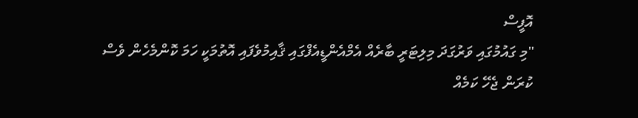އޮފީސް
"މި ގައުމުގައި ވަރުގަދަ މިލިޓަރީ ބާރެއް އެމްއެންޑީއެފްގައި ޤާއިމުވެފައި އޮތުމަކީ ހަމަ ކޮންމެހެން ވެސް ކުރަން ޖެހޭ ކަމެއް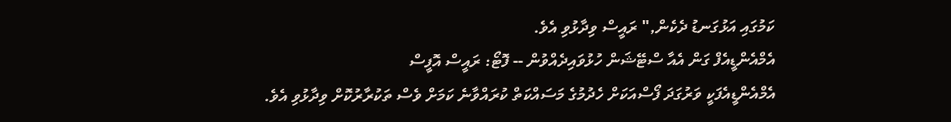ކަމުގައި އަޅުގަނޑު ދެކެން," ރައީސް ވިދާޅުވި އެވެ.
އެމްއެންޑީއެފް ގަން އެއާ ސްޓޭޝަން ހުޅުވައިދެއްވުން -- ފޮޓޯ: ރައީސް އޮފީސް
އެމްއެންޑީއެފަކީ ވަރުގަދަ ފޯސްއަކަށް ހެދުމުގެ މަސައްކަތް ކުރައްވާނެ ކަމަށް ވެސް ތަކުރާރުކޮށް ވިދާޅުވި އެވެ.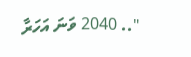".. 2040 ވަނަ އަހަރާ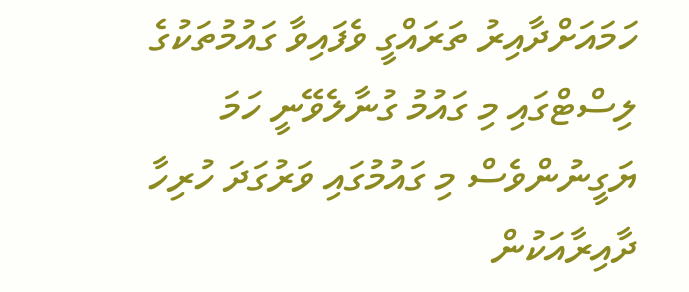ހަމައަށްދާއިރު ތަރައްގީ ވެފައިވާ ގައުމުތަކުގެ ލިސްޓްގައި މި ގައުމު ގުނާލެވޭނީ ހަމަ ޔަގީނުންވެސް މި ގައުމުގައި ވަރުގަދަ ހުރިހާ ދާއިރާއަކުން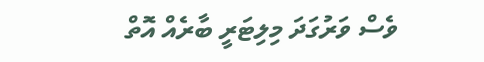ވެސް ވަރުގަދަ މިލިޓަރީ ބާރެއް އޮތް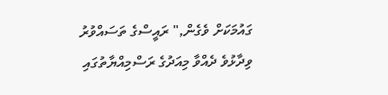ގައުމަކަށް ވެގެން," ރައީސްގެ ތަސައްވުރު ވިދާޅުވެ ދެއްވާ މިއަދުގެ ރަސްމިއްޔާތުގައި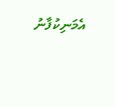އެމަނިކުފާނު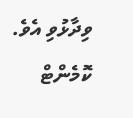ވިދާޅުވި އެވެ.
ކޮމެންޓް